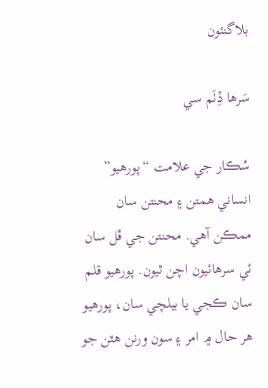بلاگنئون

سَرها ڏِٺَم سي

سُڪار جي علامت “پورهيو” انساني همتن ۽ محنتن سان ممڪن آهي. محنتن جي ڦل سان ئي سرهائيون اچن ٿيون. پورهيو قلم سان ڪجي يا بيلچي سان، پورهيو هر حال ۾ امر ۽ سون ورنن هٿن جو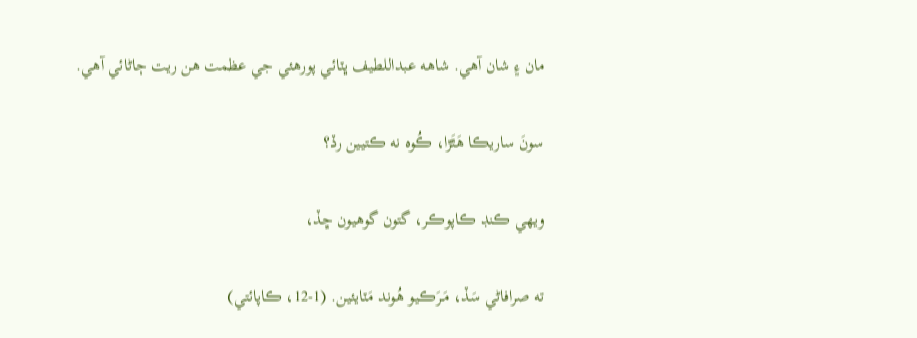مان ۽ شان آهي. شاهه عبداللطيف ڀٽائي پورهئي جي عظمت هن ريت ڄاڻائي آهي.

سونَ ساريڪا هَٿَڙا، ڪُوه نه ڪتيين رڏ؟

ويهي ڪنڊ ڪاپوڪر، گتون گوهيون ڇڏ،

ته صرافاڻي سَڏ، مَـرَڪيو هُوند مَٽايئين. (1-12، ڪاپائتي)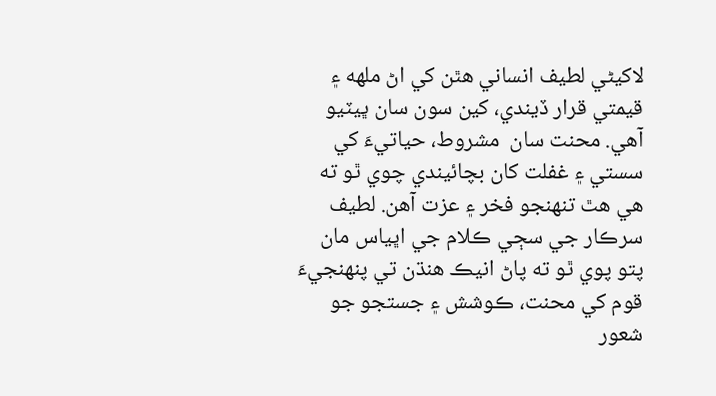لاکيڻي لطيف انساني هٿن کي اڻ ملهه ۽ قيمتي قرار ڏيندي، کين سون سان ڀيٽيو آهي. محنت سان  مشروط، حياتيءَ کي سستي ۽ غفلت کان بچائيندي چوي ٿو ته هي هٿ تنهنجو فخر ۽ عزت آهن. لطيف سرڪار جي سڄي ڪلام جي اڀياس مان پتو پوي ٿو ته پاڻ انيڪ هنڌن تي پنهنجيءَ قوم کي محنت، ڪوشش ۽ جستجو جو شعور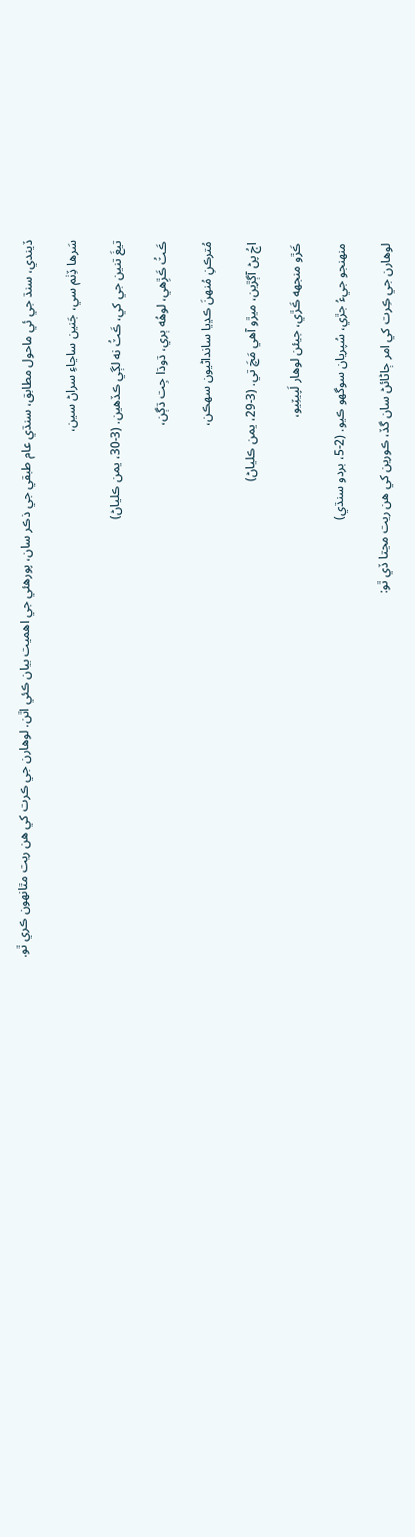ڏيندي، سنڌ جي ئي ماحول مطابق، سنڌي عام طبقي جي ذڪر سان، پورهئي جي اهميت بيان ڪئي اٿن. لوهارن جي ڪرت کي هن ريت مٿانهون ڪري ٿو.

سَرها ڏِٺم سي، جَنين ساڃاءِ سراڻ سين،

تيغَ تنين جي کي، ڪَٽُ نه لڳي ڪڏهين. (3-30، يمن ڪلياڻ)

ڪَٽُ ڪَڙِهي، لوهُه ٻري، ڌوڌا جِت ڌڳن،

مُترڪنِ مُنهنَ ڪڍيا سانداڻيون سهڪن،

اڄُ پڻ آڳڙين، ميڙو آهي مَچَ تي. (3-29، يمن ڪلياڻ)

ڪَڙو منجهه ڪَڙي، جيئن لوهار لَپيٽِيو،

منهنجو جيءُ جڙي، سُپريان سوگهو ڪيو. (2-5، بردو سنڌي)

لوهارن جي ڪِرت کي امر ڄاڻائڻ سان گڏ، ڪورين کي هن ريت مڃتا ڏي ٿو: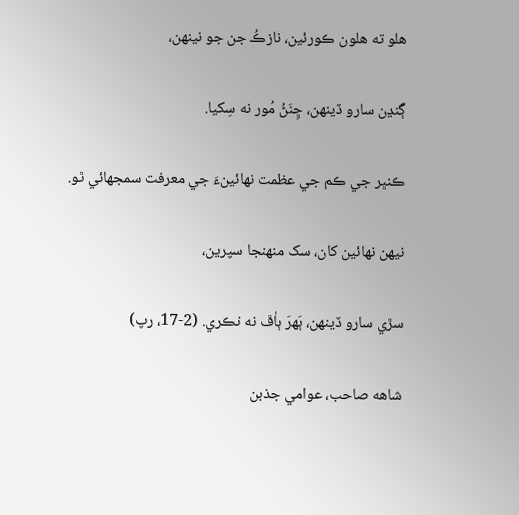هلو ته هلون ڪورئين، نازڪُ جن جو نينهن،

ڳَنڍن سارو ڏينهن، ڇِنَڻُ مُور نه سِکيا.

ڪنڀر جي ڪم جي عظمت نهائينءَ جي معرفت سمجهائي ٿو.

نيهن نهائين کان، سک منهنجا سپرين،

سڙي سارو ڏينهن، ٻَهرَ ٻاٰڦ نه نڪري. (2-17، رپ)

شاهه صاحب، عوامي جذبن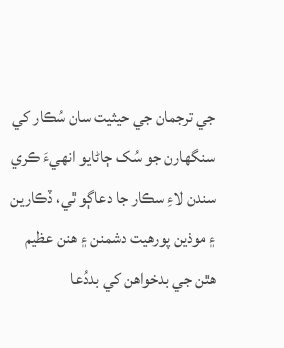جي ترجمان جي حيثيت سان سُڪار کي سنگهارن جو سُک ڄاڻايو انهيءَ ڪري سندن لاءِ سڪار جا دعاڳو ٿي، ڏڪارين ۽ موذين پورهيت دشمنن ۽ هنن عظيم هٿن جي بدخواهن کي بددُعا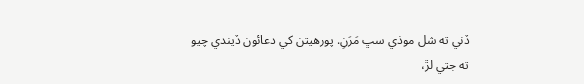ڏني ته شل موذي سڀ مَرَنِ. پورهيتن کي دعائون ڏيندي چيو ته جتي لڙ،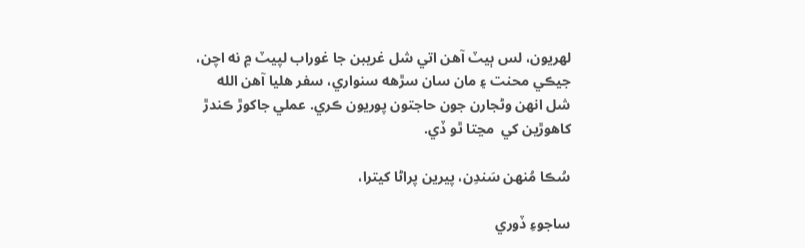لهريون، لس ٻيٽ آهن اتي شل غريبن جا غوراب لپيٽ ۾ نه اچن، جيڪي محنت ۽ مان سان سڙهه سنواري، سفر هليا آهن الله شل انهن وڻجارن جون حاجتون پوريون ڪري. عملي جاکوڙ ڪندڙ کاهوڙين کي  مڃتا ٿو ڏي.

سُڪا مُنهن سَندِن، پيرين پراڻا کيترا،

ساجوءِ ڏوري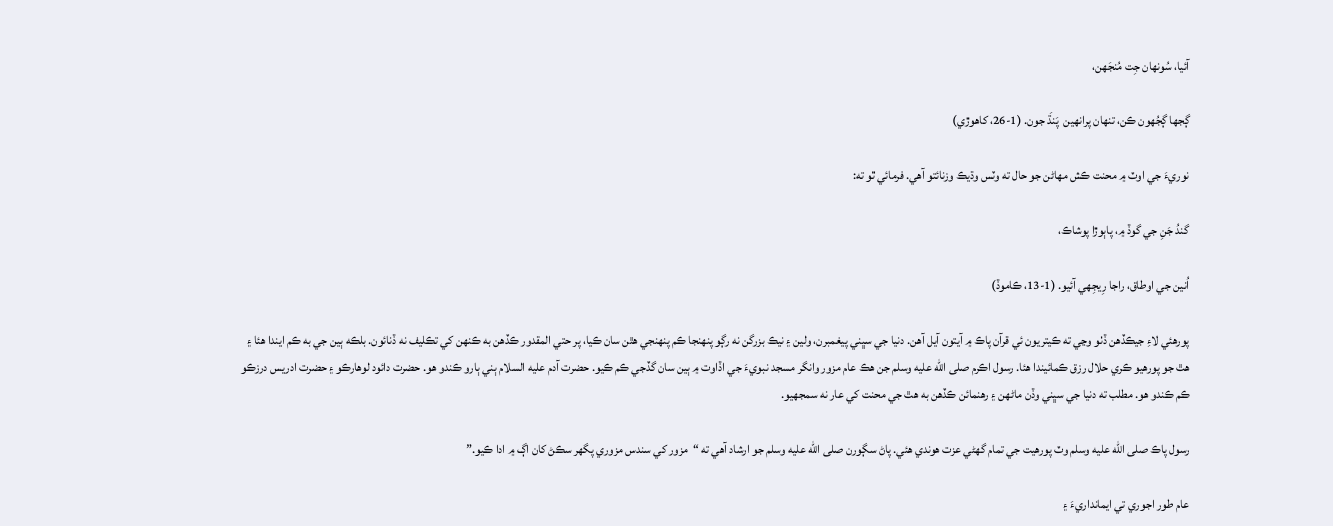آئيا، سُونهان جِت مُنجَهن،

ڳجها ڳجُهون ڪن، تنهان پرانهين  پَنڌَ جون. (1-26، کاهوڙي)

نوريءَ جي اوٽ ۾ محنت ڪش مهاڻن جو حال ته وٽس وڌيڪ وزنائتو آهي. فرمائي ٿو ته:

گندُ جَنِ جي گوڏ ۾، پاٻوڙا پوشاڪ،

اُنين جي اوطاق، راجا رِيجِهي آئيو. (1-13، ڪاموڏ)

پورهئي لاءِ جيڪڏهن ڏٺو وڃي ته ڪيتريون ئي قرآن پاڪ ۾ آيتون آيل آهن. دنيا جي سڀني پيغمبرن، ولين ۽ نيڪ بزرگن نه رڳو پنهنجا ڪم پنهنجي هٿن سان ڪيا، پر حتي المقدور ڪڏهن به ڪنهن کي تڪليف نه ڏنائون. بلڪه ٻين جي به ڪم ايندا هئا ۽ هٿ جو پورهيو ڪري حلال رزق ڪمائيندا هئا. رسول اڪرم صلى الله عليه وسلم جن هڪ عام مزور وانگر مسجد نبويءَ جي اڏاوت ۾ ٻين سان گڏجي ڪم ڪيو. حضرت آدم عليه السلام ٻني ٻارو ڪندو هو. حضرت دائود لوهارڪو ۽ حضرت ادريس درزڪو ڪم ڪندو هو. مطلب ته دنيا جي سڀني وڏن ماڻهن ۽ رهنمائن ڪڏهن به هٿ جي محنت کي عار نه سمجهيو.

رسول پاڪ صلى الله عليه وسلم وٽ پورهيت جي تمام گهڻي عزت هوندي هئي. پاڻ سڳورن صلى الله عليه وسلم جو ارشاد آهي ته “مزور کي سندس مزوري پگهر سڪڻ کان اڳ ۾ ادا ڪيو.”

عام طور اجوري تي ايمانداريءَ ۽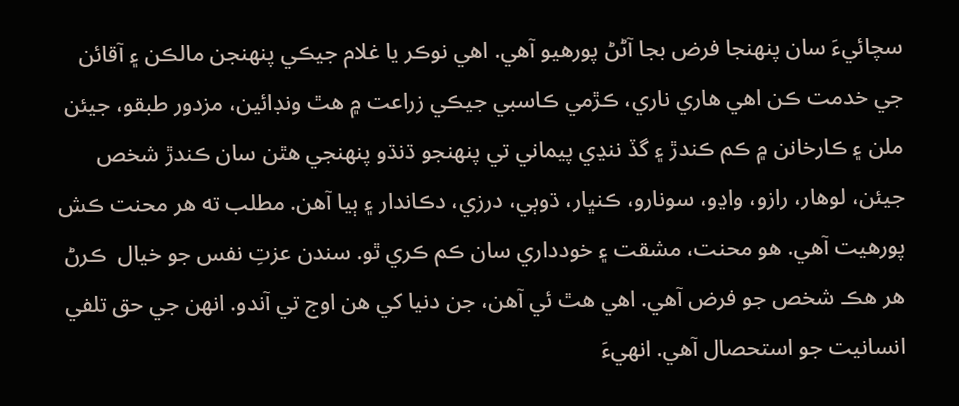سچائيءَ سان پنهنجا فرض بجا آڻڻ پورهيو آهي. اهي نوڪر يا غلام جيڪي پنهنجن مالڪن ۽ آقائن جي خدمت ڪن اهي هاري ناري، ڪڙمي ڪاسبي جيڪي زراعت ۾ هٿ ونڊائين، مزدور طبقو، جيئن ملن ۽ ڪارخانن ۾ ڪم ڪندڙ ۽ گڏ ننڍي پيماني تي پنهنجو ڌنڌو پنهنجي هٿن سان ڪندڙ شخص جيئن، لوهار، رازو، واڍو، سونارو، ڪنڀار، ڌوٻي، درزي، دڪاندار ۽ ٻيا آهن. مطلب ته هر محنت ڪش پورهيت آهي. هو محنت، مشقت ۽ خودداري سان ڪم ڪري ٿو. سندن عزتِ نفس جو خيال  ڪرڻ هر هڪ شخص جو فرض آهي. اهي هٿ ئي آهن، جن دنيا کي هن اوج تي آندو. انهن جي حق تلفي انسانيت جو استحصال آهي. انهيءَ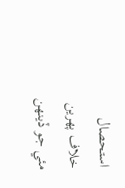استحصال خلاف پهرين مئي جو ڏينهن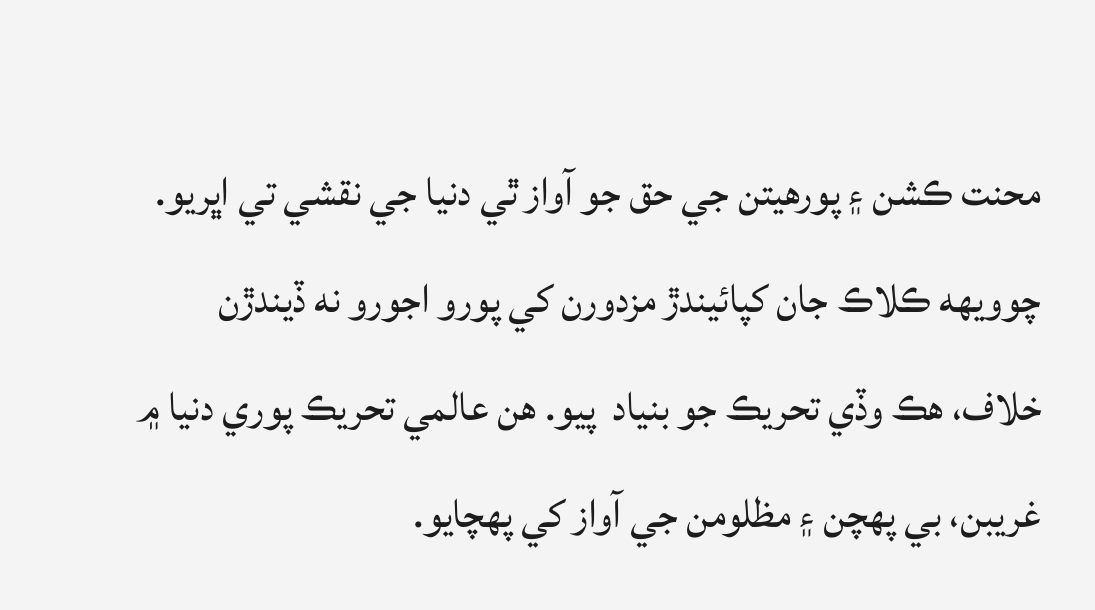محنت ڪشن ۽ پورهيتن جي حق جو آواز ٿي دنيا جي نقشي تي اڀريو. چوويهه ڪلاڪ جان کپائيندڙ مزدورن کي پورو اجورو نه ڏيندڙن خلاف، هڪ وڏي تحريڪ جو بنياد  پيو. هن عالمي تحريڪ پوري دنيا ۾ غريبن، بي پهچن ۽ مظلومن جي آواز کي پهچايو.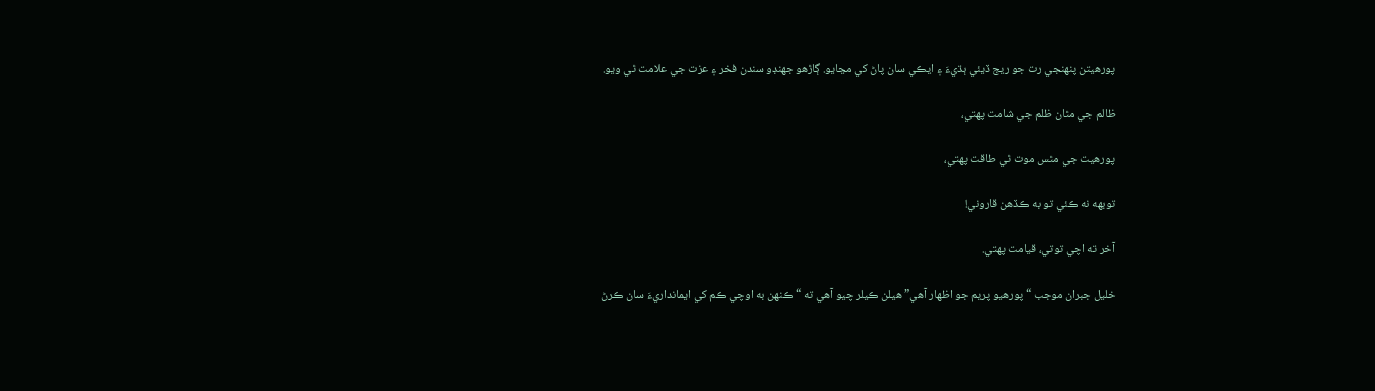پورهيتن پنهنجي رت جو ريج ڏيئي ٻڌيءَ ۽ ايڪي سان پاڻ کي مڃايو. ڳاڙهو جهنڊو سندن فخر ۽ عزت جي علامت ٿي ويو.

ظالم جي مٿان ظلم جي شامت پهتي،

پورهيت جي مٿس موت ٿي طاقت پهتي،

توبهه نه ڪئي تو به ڪڏهن قاروني!

آخر ته اچي توتي، قيامت پهتي.

خليل جبران موجب “پورهيو پريم جو اظهار آهي” هيلن ڪيلر چيو آهي ته “ڪنهن به اوچي ڪم کي ايمانداريءَ سان ڪرڻ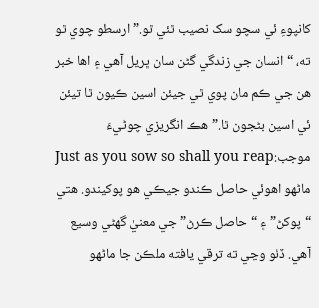کانپوءِ ئي سچو سک نصيب ٿئي ٿو.” ارسطو چوي ٿو ته، “انسان جي زندگي گڻن سان ڀريل آهي ۽ اها خبر هن جي ڪم مان پوي ٿي جيئن اسين ڪيون ٿا تيئن ئي اسين بڻجون ٿا.” هڪ انگريزي چوڻيءَ موجب:Just as you sow so shall you reap ماڻهو اهوئي حاصل ڪندو جيڪي هو پوکيندو. هتي “پوکڻ” ۽ “حاصل ڪرڻ” جي معنيٰ گهڻي وسيع آهي. ڏٺو وڃي ته ترقي يافته ملڪن جا ماڻهو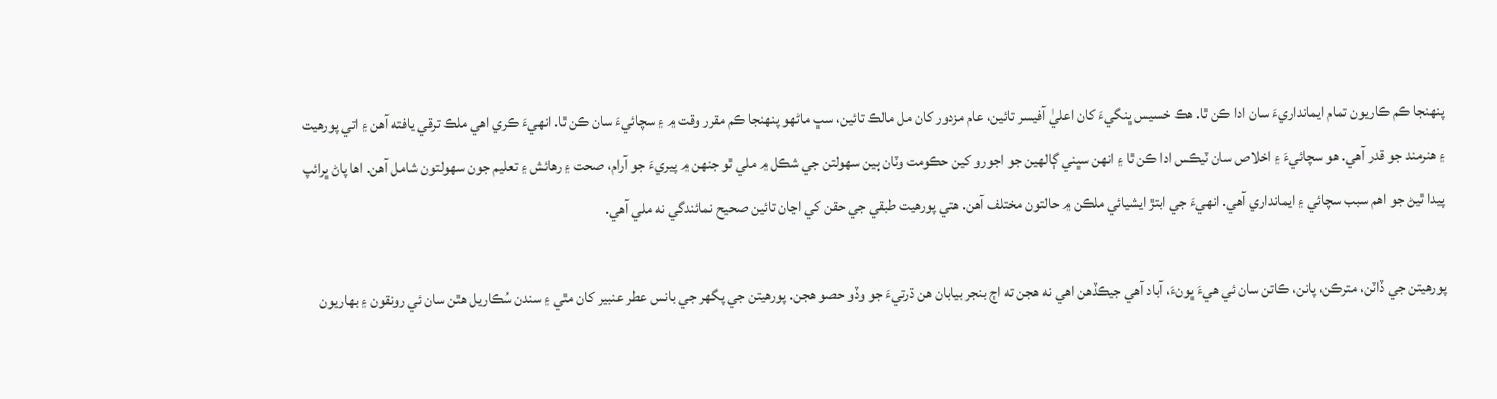پنهنجا ڪم ڪاريون تمام ايمانداريءَ سان ادا ڪن ٿا. هڪ خسيس ڀنگيءَ کان اعليٰ آفيسر تائين، عام مزدور کان مل مالڪ تائين، سڀ ماڻهو پنهنجا ڪم مقرر وقت ۾ ۽ سچائيءَ سان ڪن ٿا. انهيءَ ڪري اهي ملڪ ترقي يافته آهن ۽ اتي پورهيت ۽ هنرمند جو قدر آهي. هو سچائيءَ ۽ اخلاص سان ٽيڪس ادا ڪن ٿا ۽ انهن سڀني ڳالهين جو اجورو کين حڪومت وٽان ٻين سهولتن جي شڪل ۾ ملي ٿو جنهن ۾ پيريءَ جو آرام، صحت ۽ رهائش ۽ تعليم جون سهولتون شامل آهن. اها پاڻ ڀرائپ پيدا ٿيڻ جو اهم سبب سچائي ۽ ايمانداري آهي. انهيءَ جي ابتڙ ايشيائي ملڪن ۾ حالتون مختلف آهن. هتي پورهيت طبقي جي حقن کي اڃان تائين صحيح نمائندگي نه ملي آهي.

پورهيتن جي ڏاٽن، مترڪن، پانن، ڪاتن سان ئي هيءَ ڀونءَ، آباد آهي جيڪڏهن اهي نه هجن ته اڄ بنجر بيابان هن ڌرتيءَ جو وڏو حصو هجن. پورهيتن جي پگهر جي بانس عطر عنبير کان مٿي ۽ سندن سُڪاريل هٿن سان ئي رونقون ۽ بهاريون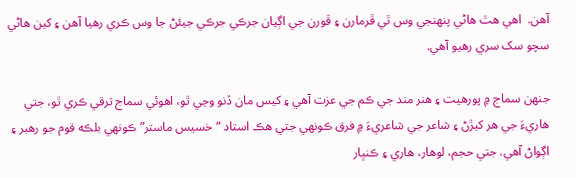آهن.  اهي هٿ هاڻي پنهنجي وس ٿي ڦرمارن ۽ ڦورن جي اڳيان جرڪي جرڪي جيئڻ جا وس ڪري رهيا آهن ۽ کين هاڻي سچو سک سري رهيو آهي.

جنهن سماج ۾ پورهيت ۽ هنر مند جي ڪم جي عزت آهي ۽ کيس مان ڏنو وڃي ٿو، اهوئي سماج ترقي ڪري ٿو، جتي هاريءَ جي هر کيڙڻ ۽ شاعر جي شاعريءَ ۾ فرق ڪونهي جتي هڪ استاد “خسيس ماستر” ڪونهي بلڪه قوم جو رهبر ۽ اڳواڻ آهي. جتي حجم، لوهار، هاري ۽ ڪنڀار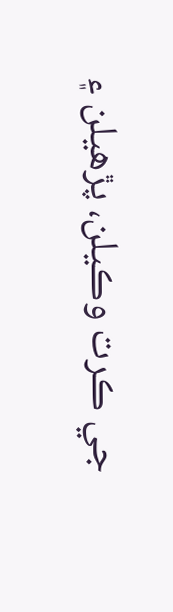جي ڪرت وڪيلن، پڙهيلن ۽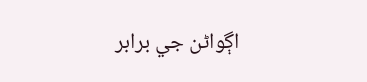اڳواڻن جي برابر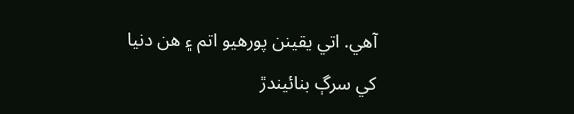آهي. اتي يقينن پورهيو اتم ۽ هن دنيا کي سرڳ بنائيندڙ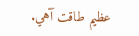عظيم طاقت آهي.